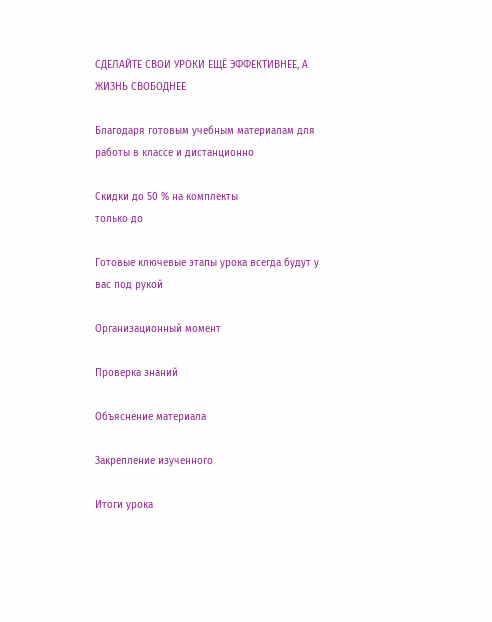СДЕЛАЙТЕ СВОИ УРОКИ ЕЩЁ ЭФФЕКТИВНЕЕ, А ЖИЗНЬ СВОБОДНЕЕ

Благодаря готовым учебным материалам для работы в классе и дистанционно

Скидки до 50 % на комплекты
только до

Готовые ключевые этапы урока всегда будут у вас под рукой

Организационный момент

Проверка знаний

Объяснение материала

Закрепление изученного

Итоги урока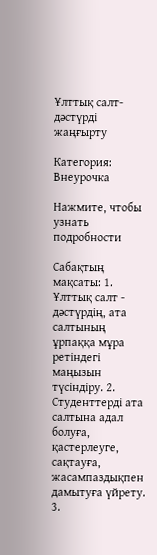Ұлттық салт-дәстүрді жаңғырту

Категория: Внеурочка

Нажмите, чтобы узнать подробности

Сабақтың мақсаты: 1. Ұлттық салт - дәстүрдің, ата салтының ұрпаққа мұра ретіндегі маңызын түсіндіру. 2. Студенттерді ата салтына адал болуға, қастерлеуге, сақтауға, жасампаздықпен дамытуға үйрету. 3.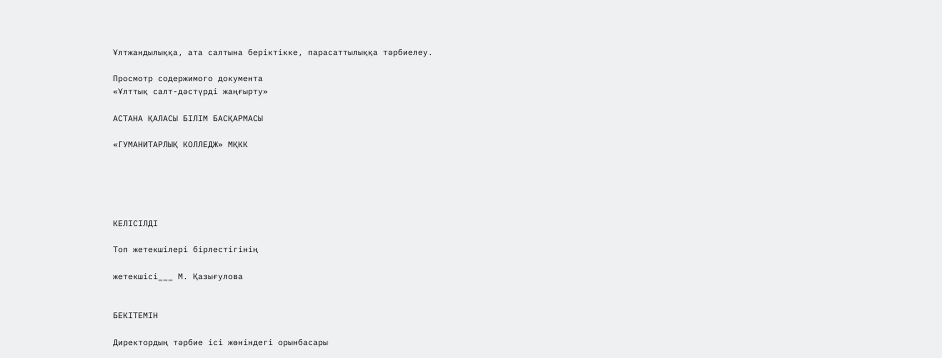Ұлтжандылыққа, ата салтына беріктікке, парасаттылыққа тәрбиелеу.

Просмотр содержимого документа
«Ұлттық салт-дәстүрді жаңғырту»

АСТАНА ҚАЛАСЫ БІЛІМ БАСҚАРМАСЫ

«ГУМАНИТАРЛЫҚ КОЛЛЕДЖ» МҚКК





КЕЛІСІЛДІ

Топ жетекшілері бірлестігінің

жетекшісі___ М. Қазығулова


БЕКІТЕМІН

Директордың тәрбие ісі жөніндегі орынбасары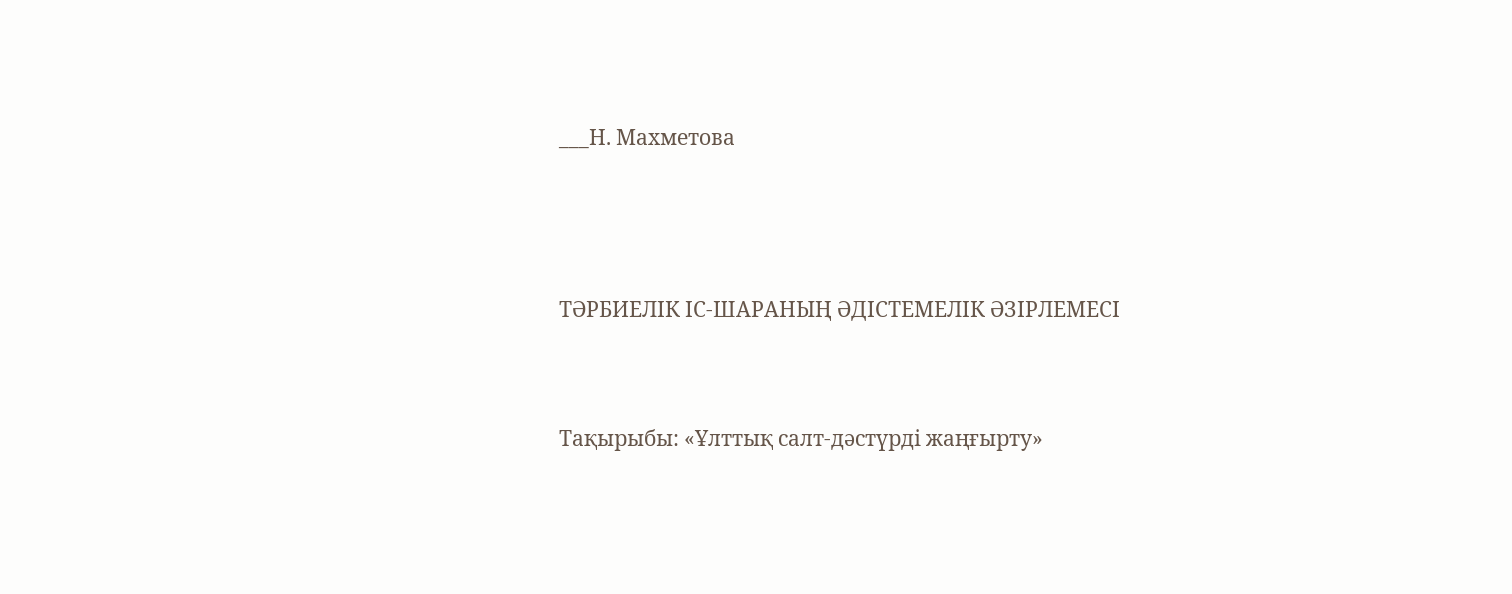___Н. Махметова



ТӘРБИЕЛІК ІС-ШАРАНЫҢ ӘДІСТЕМЕЛІК ӘЗІРЛЕМЕСІ


Тақырыбы: «Ұлттық салт-дәстүрді жаңғырту»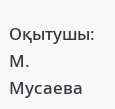Оқытушы: М. Мусаева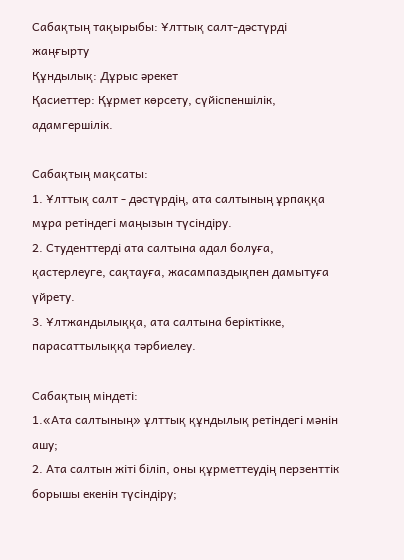Сабақтың тақырыбы: Ұлттық салт-дәстүрді жаңғырту
Құндылық: Дұрыс әрекет
Қасиеттер: Құрмет көрсету, сүйіспеншілік, адамгершілік.

Сабақтың мақсаты:
1. Ұлттық салт - дәстүрдің, ата салтының ұрпаққа мұра ретіндегі маңызын түсіндіру.
2. Студенттерді ата салтына адал болуға, қастерлеуге, сақтауға, жасампаздықпен дамытуға үйрету.
3. Ұлтжандылыққа, ата салтына беріктікке, парасаттылыққа тәрбиелеу.

Сабақтың міндеті:
1.«Ата салтының» ұлттық құндылық ретіндегі мәнін ашу;
2. Ата салтын жіті біліп, оны құрметтеудің перзенттік борышы екенін түсіндіру;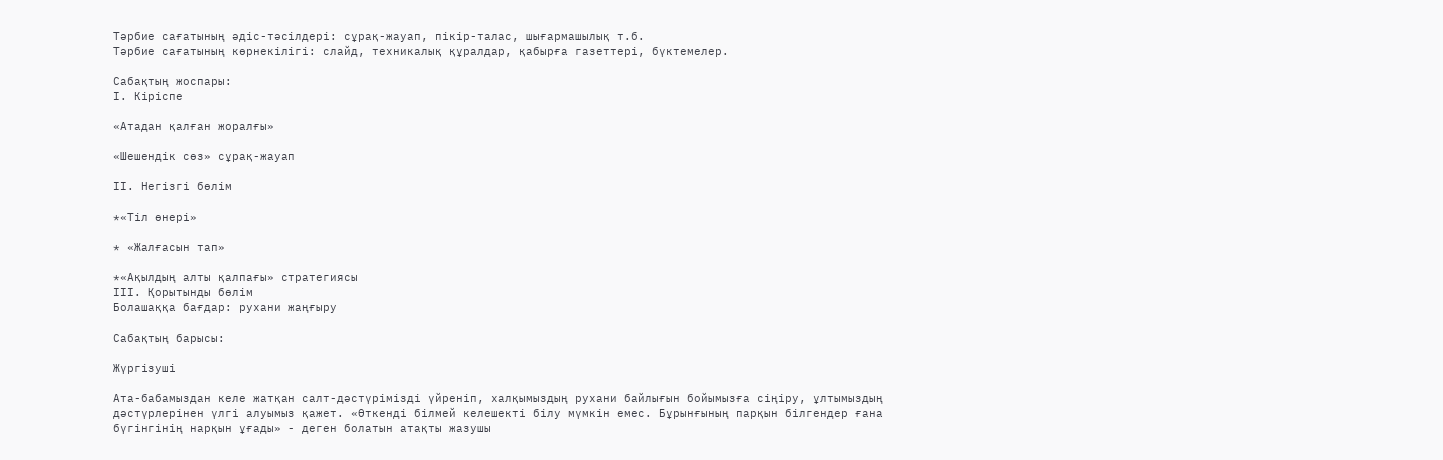Тәрбие сағатының әдіс-тәсілдері: сұрақ-жауап, пікір-талас, шығармашылық т.б.
Тәрбие сағатының көрнекілігі: слайд, техникалық құралдар, қабырға газеттері, бүктемелер.

Сабақтың жоспары:
І. Кіріспе

«Атадан қалған жоралғы»

«Шешендік сөз» сұрақ-жауап

ІІ. Негізгі бөлім

*«Тіл өнері»

* «Жалғасын тап»

*«Ақылдың алты қалпағы» стратегиясы
ІІІ. Қорытынды бөлім
Болашаққа бағдар: рухани жаңғыру

Сабақтың барысы:

Жүргізуші

Ата-бабамыздан келе жатқан салт-дәстүрімізді үйреніп, халқымыздың рухани байлығын бойымызға сіңіру, ұлтымыздың дәстүрлерінен үлгі алуымыз қажет. «Өткенді білмей келешекті білу мүмкін емес. Бұрынғының парқын білгендер ғана бүгінгінің нарқын ұғады» - деген болатын атақты жазушы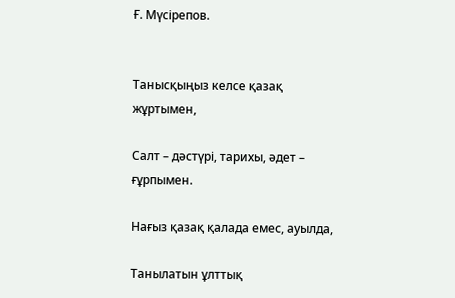Ғ. Мүсірепов.


Танысқыңыз келсе қазақ жұртымен,

Салт – дәстүрі, тарихы, әдет – ғұрпымен.

Нағыз қазақ қалада емес, ауылда,

Танылатын ұлттық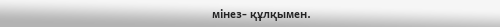мінез- құлқымен.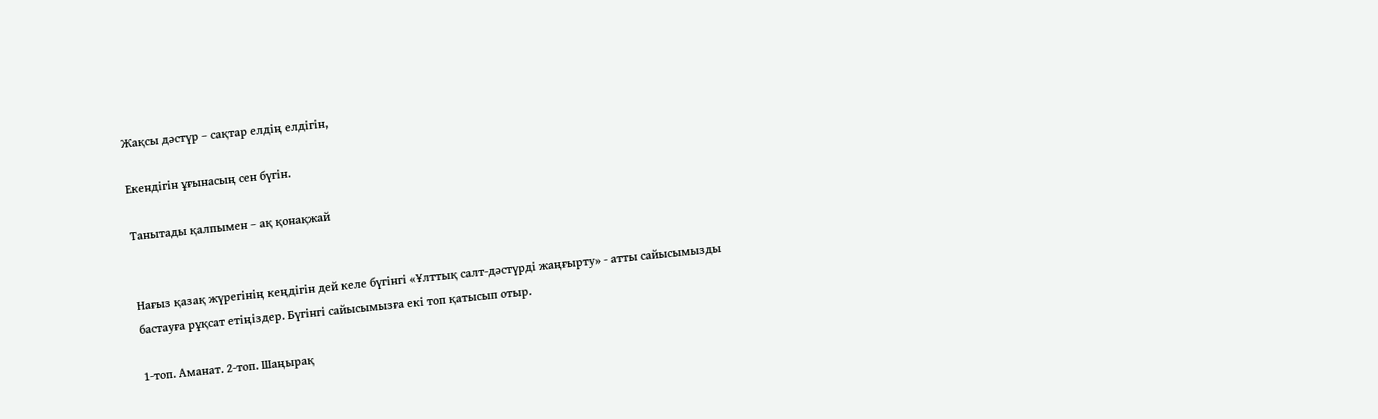Жақсы дәстүр – сақтар елдің елдігін,

Екендігін ұғынасың сен бүгін.

Танытады қалпымен – ақ қонақжай


Нағыз қазақ жүрегінің кеңдігін дей келе бүгінгі «Ұлттық салт-дәстүрді жаңғырту» - атты сайысымызды бастауға рұқсат етіңіздер. Бүгінгі сайысымызға екі топ қатысып отыр.

1-топ. Аманат. 2-топ. Шаңырақ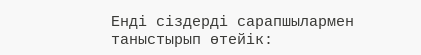Енді сіздерді сарапшылармен таныстырып өтейік: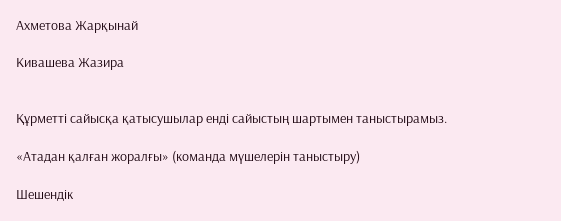Ахметова Жарқынай

Кивашева Жазира


Құрметті сайысқа қатысушылар енді сайыстың шартымен таныстырамыз.

«Атадан қалған жоралғы» (команда мүшелерін таныстыру)

Шешендік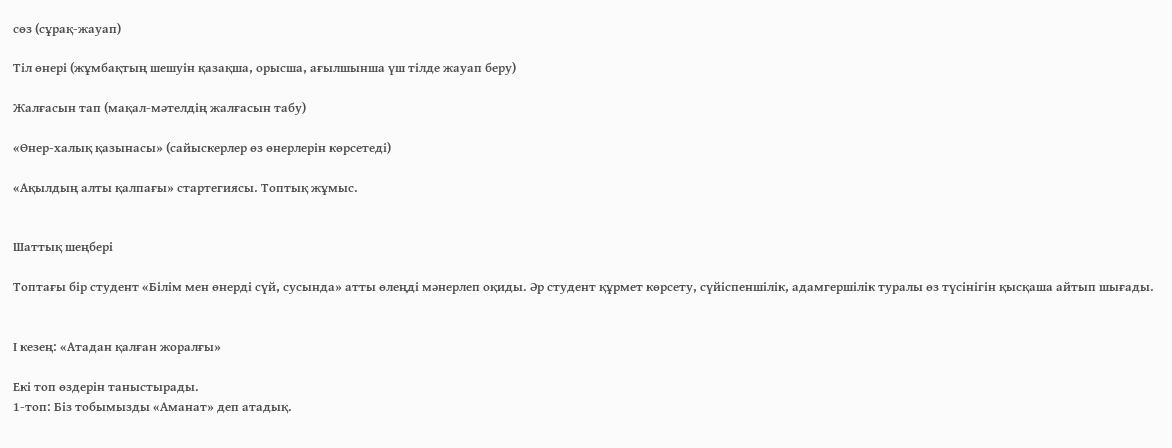сөз (сұрақ-жауап)

Тіл өнері (жұмбақтың шешуін қазақша, орысша, ағылшынша үш тілде жауап беру)

Жалғасын тап (мақал-мәтелдің жалғасын табу)

«Өнер-халық қазынасы» (сайыскерлер өз өнерлерін көрсетеді)

«Ақылдың алты қалпағы» стартегиясы. Топтық жұмыс.


Шаттық шеңбері

Топтағы бір студент «Білім мен өнерді сүй, сусында» атты өлеңді мәнерлеп оқиды. Әр студент құрмет көрсету, сүйіспеншілік, адамгершілік туралы өз түсінігін қысқаша айтып шығады.


І кезең: «Атадан қалған жоралғы»

Екі топ өздерін таныстырады.
1-топ: Біз тобымызды «Аманат» деп атадық.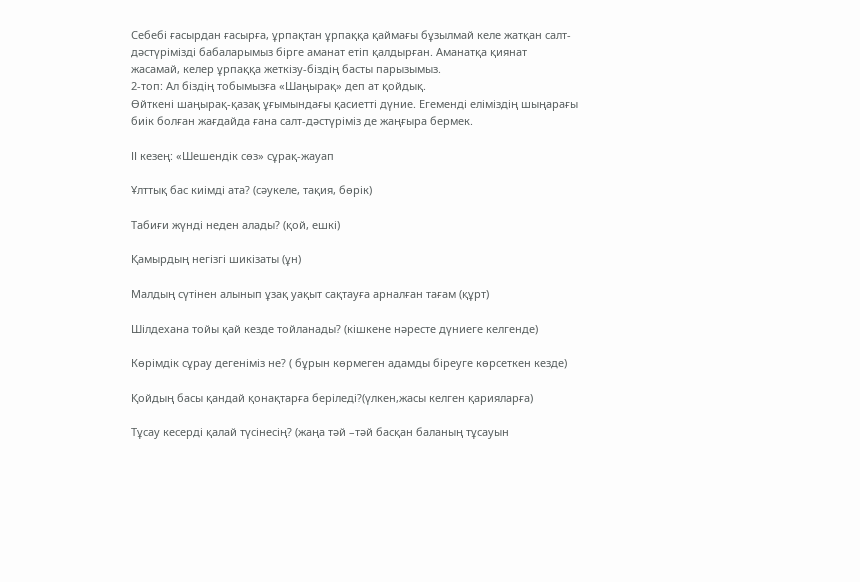Себебі ғасырдан ғасырға, ұрпақтан ұрпаққа қаймағы бұзылмай келе жатқан салт-дәстүрімізді бабаларымыз бірге аманат етіп қалдырған. Аманатқа қиянат жасамай, келер ұрпаққа жеткізу-біздің басты парызымыз.
2-топ: Ал біздің тобымызға «Шаңырақ» деп ат қойдық.
Өйткені шаңырақ-қазақ ұғымындағы қасиетті дүние. Егеменді еліміздің шыңарағы биік болған жағдайда ғана салт-дәстүріміз де жаңғыра бермек.

ІІ кезең: «Шешендік сөз» сұрақ-жауап

Ұлттық бас киімді ата? (сәукеле, тақия, бөрік)

Табиғи жүнді неден алады? (қой, ешкі)

Қамырдың негізгі шикізаты (ұн)

Малдың сүтінен алынып ұзақ уақыт сақтауға арналған тағам (құрт)

Шілдехана тойы қай кезде тойланады? (кішкене нәресте дүниеге келгенде)

Көрімдік сұрау дегеніміз не? ( бұрын көрмеген адамды біреуге көрсеткен кезде)

Қойдың басы қандай қонақтарға беріледі?(үлкен,жасы келген қарияларға)

Тұсау кесерді қалай түсінесің? (жаңа тәй –тәй басқан баланың тұсауын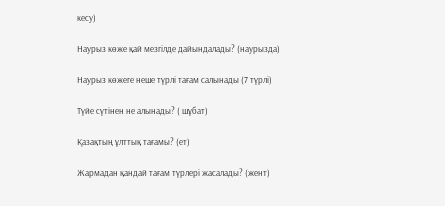кесу)

Наурыз көже қай мезгілде дайындалады? (наурызда)

Наурыз көжеге неше түрлі тағам салынады (7 түрлі)

Түйе сүтінен не алынады? ( шұбат)

Қазақтың ұлттық тағамы? (ет)

Жармадан қандай тағам түрлері жасалады? (жент)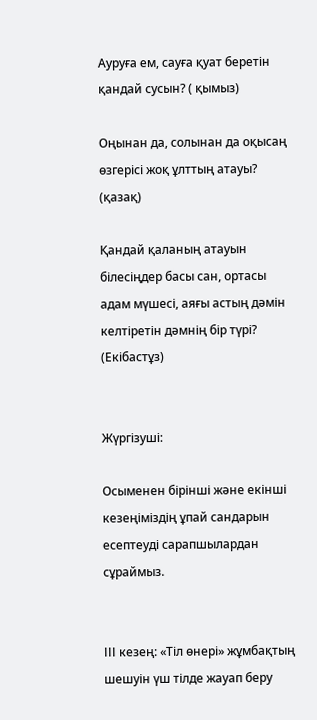Ауруға ем, сауға қуат беретін қандай сусын? ( қымыз)

Оңынан да, солынан да оқысаң өзгерісі жоқ ұлттың атауы? (қазақ)

Қандай қаланың атауын білесіңдер басы сан, ортасы адам мүшесі, аяғы астың дәмін келтіретін дәмнің бір түрі? (Екібастұз)


Жүргізуші:

Осыменен бірінші және екінші кезеңіміздің ұпай сандарын есептеуді сарапшылардан сұраймыз.


ІІІ кезең: «Тіл өнері» жұмбақтың шешуін үш тілде жауап беру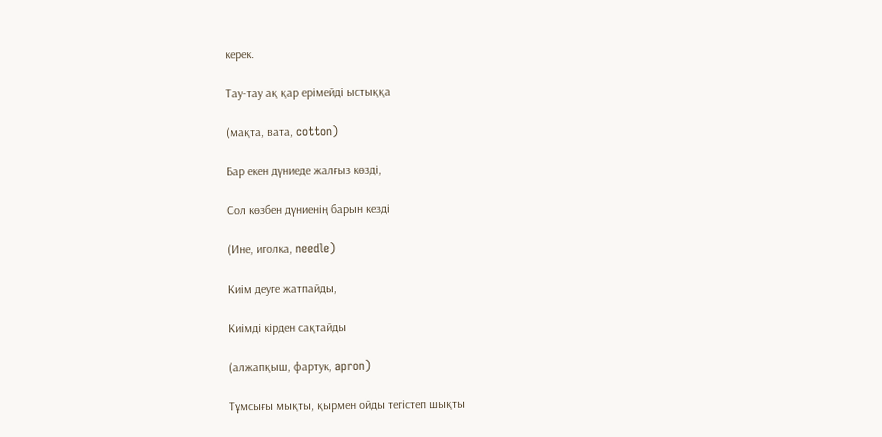керек.

Тау-тау ақ қар ерімейді ыстыққа

(мақта, вата, cotton)

Бар екен дүниеде жалғыз көзді,

Сол көзбен дүниенің барын кезді

(Ине, иголка, needle)

Киім деуге жатпайды,

Киімді кірден сақтайды

(алжапқыш, фартук, apron)

Тұмсығы мықты, қырмен ойды тегістеп шықты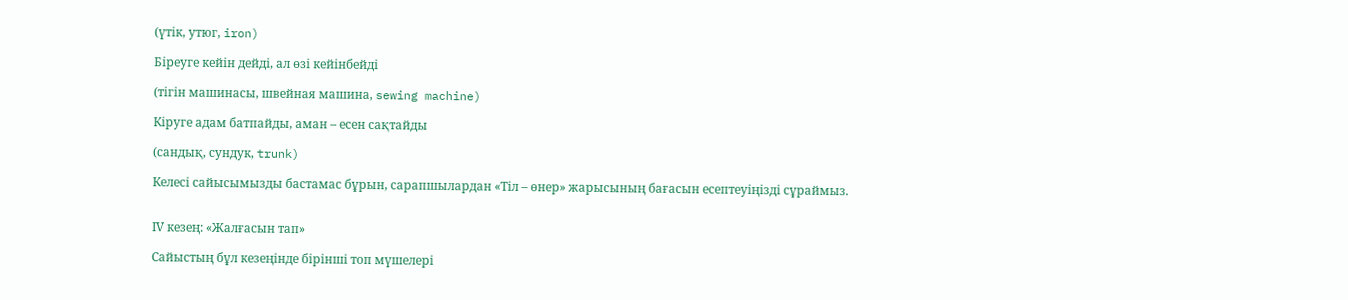(үтік, утюг, iron)

Біреуге кейін дейді, ал өзі кейінбейді

(тігін машинасы, швейная машина, sewing machine)

Кіруге адам батпайды, аман – есен сақтайды

(сандық, сундук, trunk)

Келесі сайысымызды бастамас бұрын, сарапшылардан «Тіл – өнер» жарысының бағасын есептеуіңізді сұраймыз.


ІV кезең: «Жалғасын тап»

Сайыстың бұл кезеңінде бірінші топ мүшелері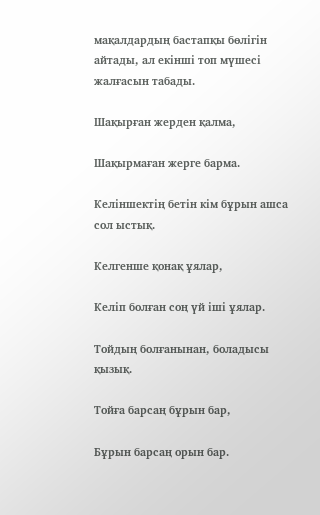мақалдардың бастапқы бөлігін айтады, ал екінші топ мүшесі жалғасын табады.

Шақырған жерден қалма,

Шақырмаған жерге барма.

Келіншектің бетін кім бұрын ашса сол ыстық.

Келгенше қонақ ұялар,

Келіп болған соң үй іші ұялар.

Тойдың болғанынан, боладысы қызық.

Тойға барсаң бұрын бар,

Бұрын барсаң орын бар.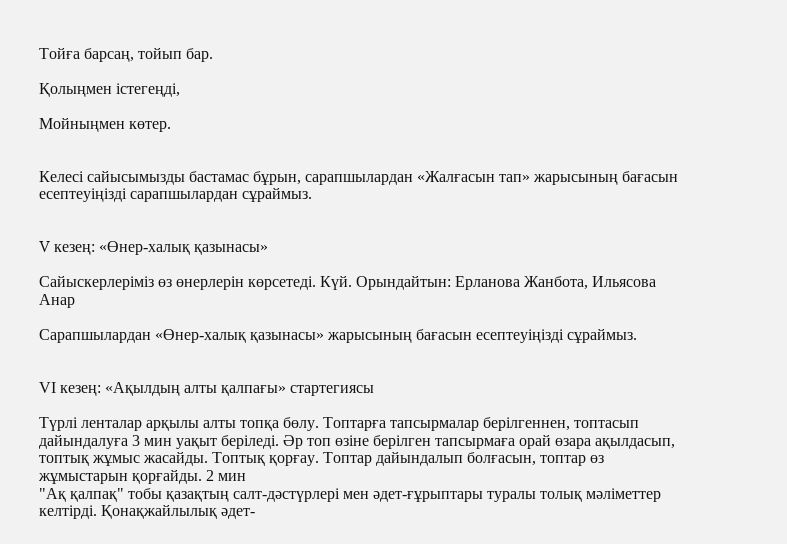Тойға барсаң, тойып бар.

Қолыңмен істегеңді,

Мойныңмен көтер.


Келесі сайысымызды бастамас бұрын, сарапшылардан «Жалғасын тап» жарысының бағасын есептеуіңізді сарапшылардан сұраймыз.


V кезең: «Өнер-халық қазынасы»

Сайыскерлеріміз өз өнерлерін көрсетеді. Күй. Орындайтын: Ерланова Жанбота, Ильясова Анар

Сарапшылардан «Өнер-халық қазынасы» жарысының бағасын есептеуіңізді сұраймыз.


VІ кезең: «Ақылдың алты қалпағы» стартегиясы

Түрлі ленталар арқылы алты топқа бөлу. Топтарға тапсырмалар берілгеннен, топтасып дайындалуға 3 мин уақыт беріледі. Әр топ өзіне берілген тапсырмаға орай өзара ақылдасып, топтық жұмыс жасайды. Топтық қорғау. Топтар дайындалып болғасын, топтар өз жұмыстарын қорғайды. 2 мин
"Ақ қалпақ" тобы қазақтың салт-дәстүрлері мен әдет-ғұрыптары туралы толық мәліметтер келтірді. Қонақжайлылық әдет-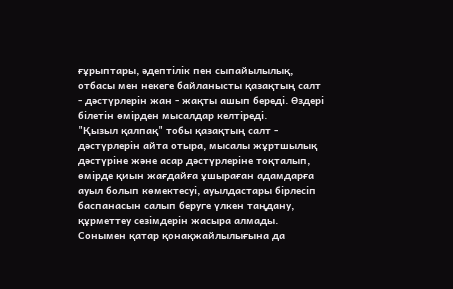ғұрыптары, әдептілік пен сыпайылылық, отбасы мен некеге байланысты қазақтың салт - дәстүрлерін жан - жақты ашып береді. Өздері білетін өмірден мысалдар келтіреді.
"Қызыл қалпақ" тобы қазақтың салт - дәстүрлерін айта отыра, мысалы жұртшылық дәстүріне және асар дәстүрлеріне тоқталып, өмірде қиын жағдайға ұшыраған адамдарға ауыл болып көмектесуі, ауылдастары бірлесіп баспанасын салып беруге үлкен таңдану, құрметтеу сезімдерін жасыра алмады. Сонымен қатар қонақжайлылығына да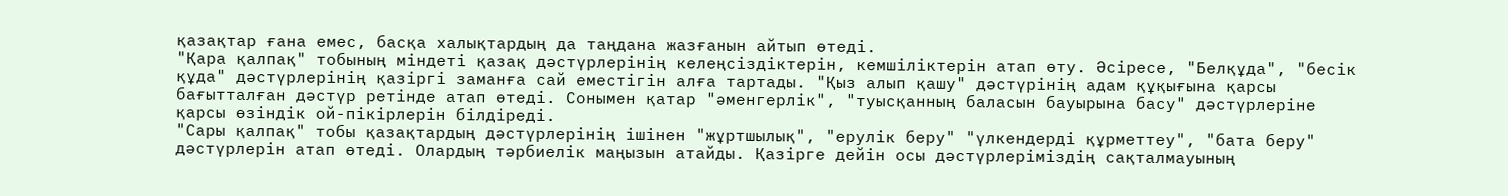қазақтар ғана емес, басқа халықтардың да таңдана жазғанын айтып өтеді.
"Қара қалпақ" тобының міндеті қазақ дәстүрлерінің келеңсіздіктерін, кемшіліктерін атап өту. Әсіресе, "Белқұда", "бесік құда" дәстүрлерінің қазіргі заманға сай еместігін алға тартады. "Қыз алып қашу" дәстүрінің адам құқығына қарсы бағытталған дәстүр ретінде атап өтеді. Сонымен қатар "әменгерлік", "туысқанның баласын бауырына басу" дәстүрлеріне қарсы өзіндік ой-пікірлерін білдіреді.
"Сары қалпақ" тобы қазақтардың дәстүрлерінің ішінен "жұртшылық", "ерулік беру" "үлкендерді құрметтеу", "бата беру" дәстүрлерін атап өтеді. Олардың тәрбиелік маңызын атайды. Қазірге дейін осы дәстүрлеріміздің сақталмауының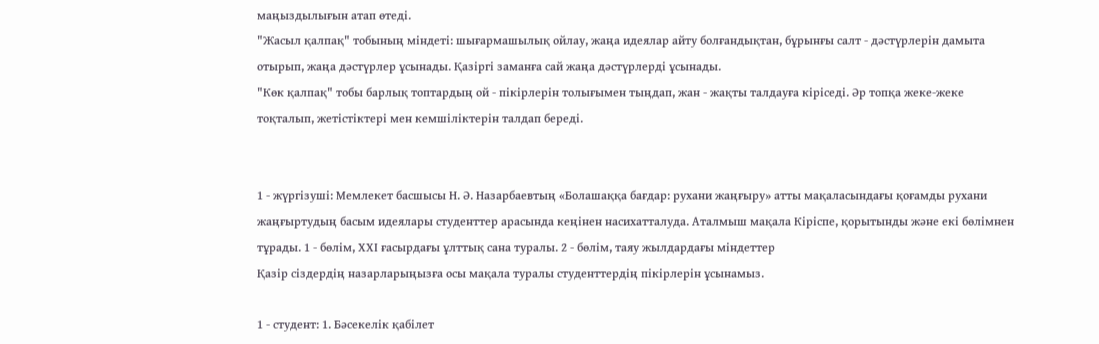маңыздылығын атап өтеді.
"Жасыл қалпақ" тобының міндеті: шығармашылық ойлау, жаңа идеялар айту болғандықтан, бұрынғы салт - дәстүрлерін дамыта отырып, жаңа дәстүрлер ұсынады. Қазіргі заманға сай жаңа дәстүрлерді ұсынады.
"Көк қалпақ" тобы барлық топтардың ой - пікірлерін толығымен тыңдап, жан - жақты талдауға кіріседі. Әр топқа жеке-жеке тоқталып, жетістіктері мен кемшіліктерін талдап береді.


1 - жүргізуші: Мемлекет басшысы Н. Ә. Назарбаевтың «Болашаққа бағдар: рухани жаңғыру» атты мақаласындағы қоғамды рухани жаңғыртудың басым идеялары студенттер арасында кеңінен насихатталуда. Аталмыш мақала Кіріспе, қорытынды және екі бөлімнен тұрады. 1 - бөлім, ХХІ ғасырдағы ұлттық сана туралы. 2 - бөлім, таяу жылдардағы міндеттер
Қазір сіздердің назарларыңызға осы мақала туралы студенттердің пікірлерін ұсынамыз.

1 - студент: 1. Бәсекелік қабілет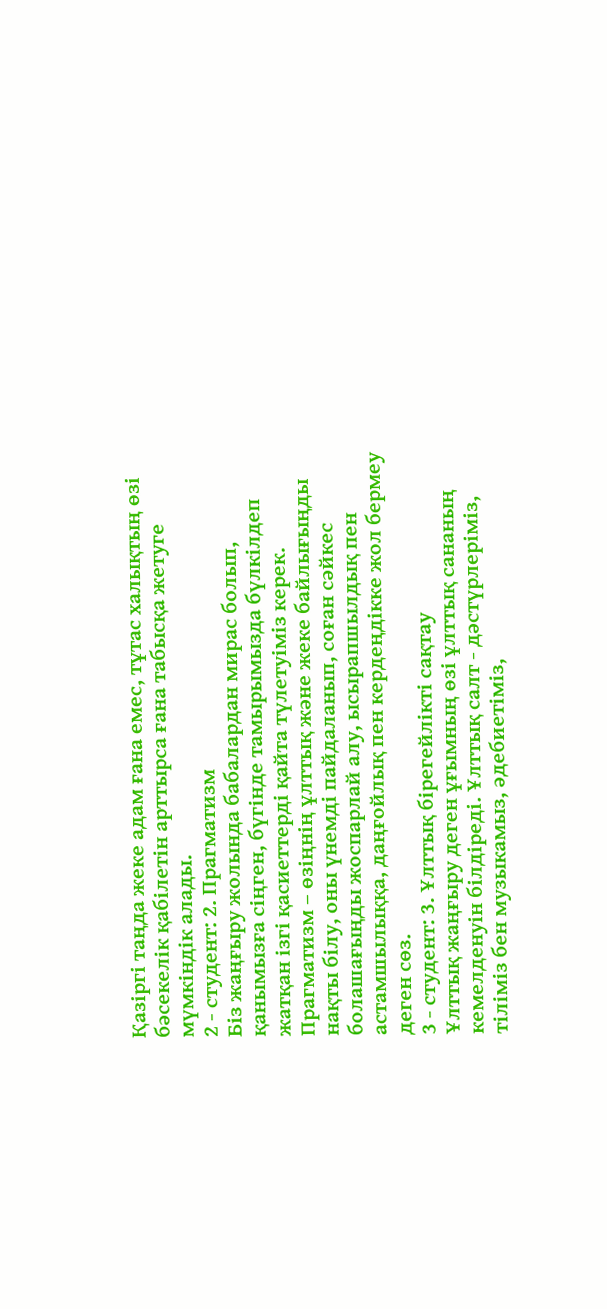Қазіргі таңда жеке адам ғана емес, тұтас халықтың өзі бәсекелік қабілетін арттырса ғана табысқа жетуге мүмкіндік алады.
2 - студент: 2. Прагматизм
Біз жаңғыру жолында бабалардан мирас болып, қанымызға сіңген, бүгінде тамырымызда бүлкілдеп жатқан ізгі қасиеттерді қайта түлетуіміз керек.
Прагматизм – өзіңнің ұлттық және жеке байлығыңды нақты білу, оны үнемді пайдаланып, соған сәйкес болашағыңды жоспарлай алу, ысырапшылдық пен астамшылыққа, даңғойлық пен кердеңдікке жол бермеу деген сөз.
3 - студент: 3. Ұлттық бірегейлікті сақтау
Ұлттық жаңғыру деген ұғымның өзі ұлттық сананың кемелденуін білдіреді. Ұлттық салт - дәстүрлеріміз, тіліміз бен музыкамыз, әдебиетіміз,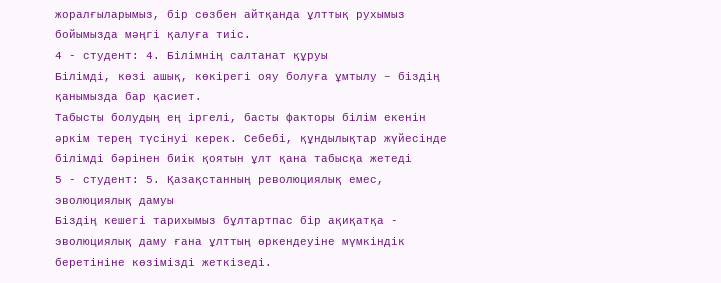жоралғыларымыз, бір сөзбен айтқанда ұлттық рухымыз бойымызда мәңгі қалуға тиіс.
4 - студент: 4. Білімнің салтанат құруы
Білімді, көзі ашық, көкірегі ояу болуға ұмтылу – біздің қанымызда бар қасиет.
Табысты болудың ең іргелі, басты факторы білім екенін әркім терең түсінуі керек. Себебі, құндылықтар жүйесінде білімді бәрінен биік қоятын ұлт қана табысқа жетеді
5 - студент: 5. Қазақстанның революциялық емес, эволюциялық дамуы
Біздің кешегі тарихымыз бұлтартпас бір ақиқатқа - эволюциялық даму ғана ұлттың өркендеуіне мүмкіндік беретініне көзімізді жеткізеді.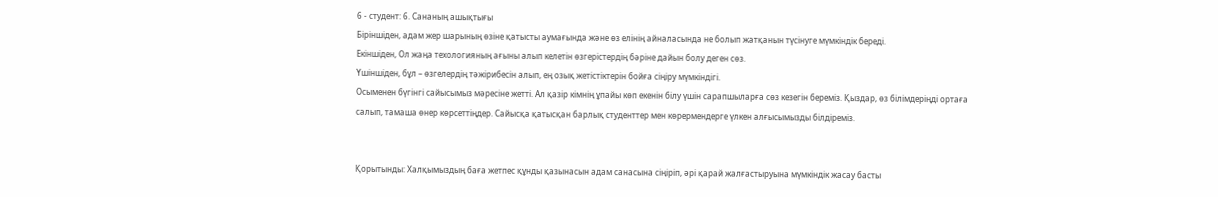6 - студент: 6. Сананың ашықтығы
Біріншіден, адам жер шарының өзіне қатысты аумағында және өз елінің айналасында не болып жатқанын түсінуге мүмкіндік береді.
Екіншіден, Ол жаңа техологияның ағыны алып келетін өзгерістердің бәріне дайын болу деген сөз.
Үшіншіден, бұл – өзгелердің тәжірибесін алып, ең озық жетістіктерін бойға сіңіру мүмкіндігі.
Осыменен бүгінгі сайысымыз мәресіне жетті. Ал қазір кімнің ұпайы көп екенін білу үшін сарапшыларға сөз кезегін береміз. Қыздар, өз білімдеріңді ортаға салып, тамаша өнер көрсеттіңдер. Сайысқа қатысқан барлық студенттер мен көрермендерге үлкен алғысымызды білдіреміз.


Қорытынды: Халқымыздың баға жетпес құнды қазынасын адам санасына сіңіріп, әрі қарай жалғастыруына мүмкіндік жасау басты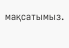мақсатымыз.